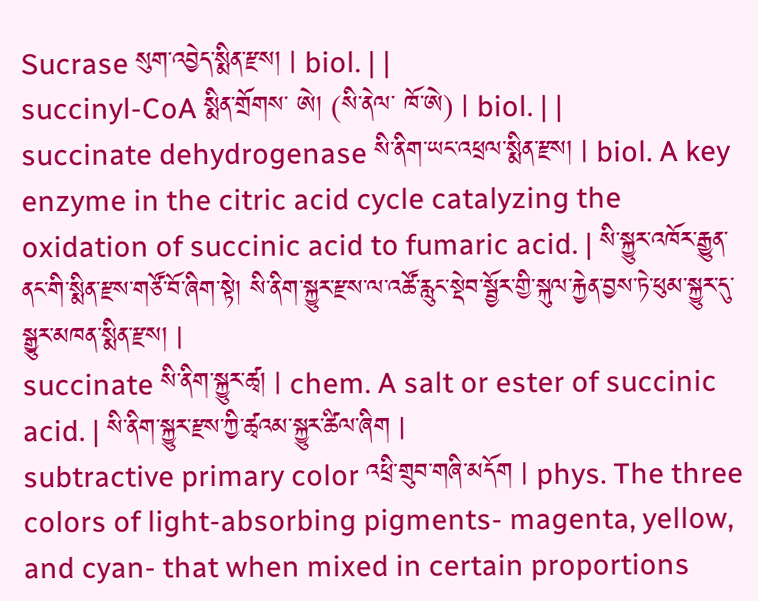Sucrase སུག་འབྱེད་སྨིན་རྫས། | biol. | |
succinyl-CoA སྨིན་གྲོགས་ ཨེ། (སི་ནེལ་ ཁོ་ཨེ) | biol. | |
succinate dehydrogenase སི་ནིག་ཡང་འཕྲལ་སྨིན་རྫས། | biol. A key enzyme in the citric acid cycle catalyzing the oxidation of succinic acid to fumaric acid. | སི་སྐྱུར་འཁོར་རྒྱུན་ནང་གི་སྨིན་རྫས་གཙོ་བོ་ཞིག་སྟེ། སི་ནིག་སྐྱུར་རྫས་ལ་འཚོ་རླུང་སྡེབ་སྦྱོར་གྱི་སྐུལ་རྐྱེན་བྱས་ཏེ་ཕུམ་སྐྱུར་དུ་སྒྱུར་མཁན་སྨིན་རྫས། |
succinate སི་ནིག་སྐྱུར་ཚྭ། | chem. A salt or ester of succinic acid. | སི་ནིག་སྐྱུར་རྫས་ཀྱི་ཚྭའམ་སྐྱུར་ཚིལ་ཞིག |
subtractive primary color འཕྲི་གྲུབ་གཞི་མདོག | phys. The three colors of light-absorbing pigments- magenta, yellow, and cyan- that when mixed in certain proportions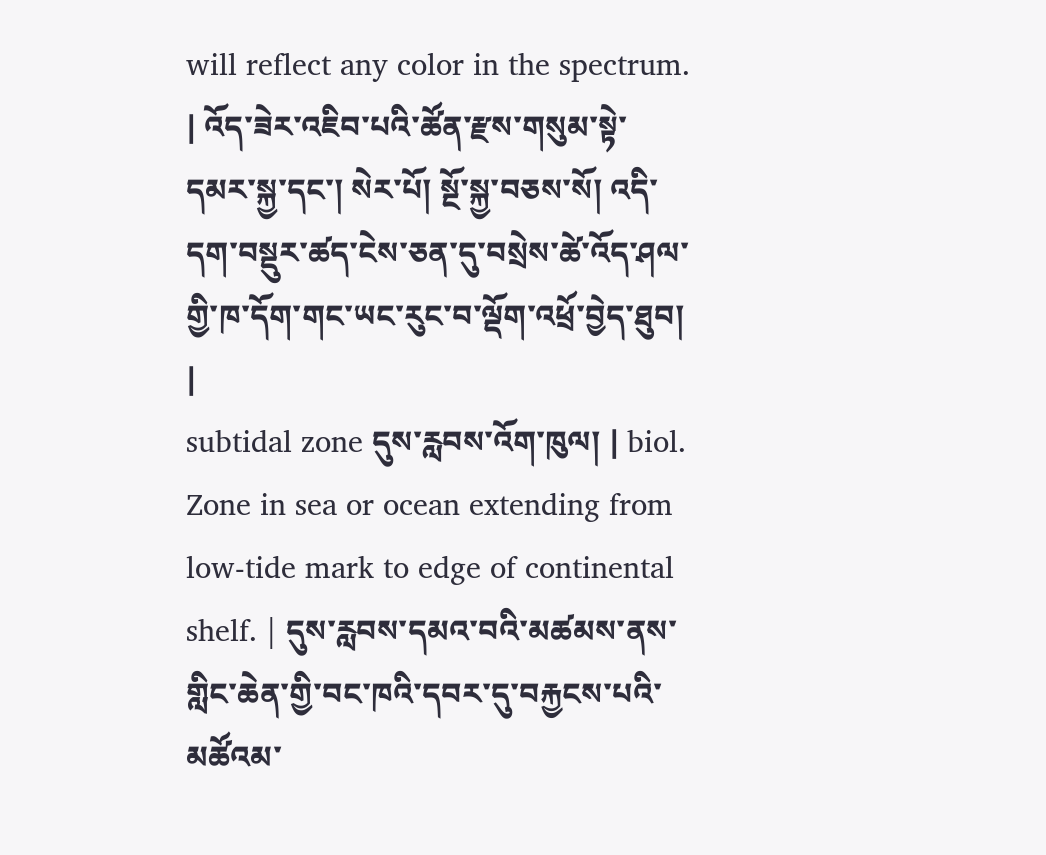will reflect any color in the spectrum. | འོད་ཟེར་འཇིབ་པའི་ཚོན་རྫས་གསུམ་སྟེ་དམར་སྐྱ་དང་། སེར་པོ། སྔོ་སྐྱ་བཅས་སོ། འདི་དག་བསྡུར་ཚད་ངེས་ཅན་དུ་བསྲེས་ཚེ་འོད་ཤལ་གྱི་ཁ་དོག་གང་ཡང་རུང་བ་ལྡོག་འཕྲོ་བྱེད་ཐུབ། |
subtidal zone དུས་རླབས་འོག་ཁུལ། | biol. Zone in sea or ocean extending from low-tide mark to edge of continental shelf. | དུས་རླབས་དམའ་བའི་མཚམས་ནས་གླིང་ཆེན་གྱི་བང་ཁའི་དབར་དུ་བརྐྱངས་པའི་མཚོའམ་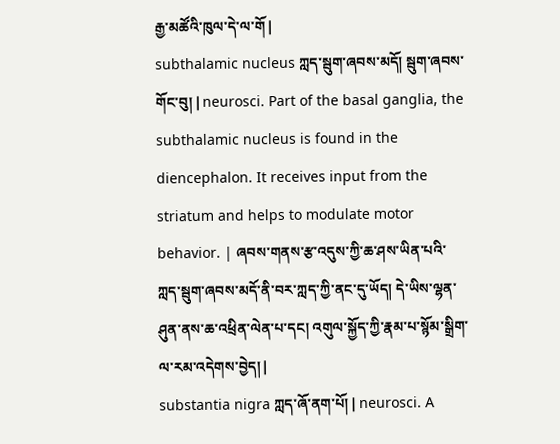རྒྱ་མཚོའི་ཁུལ་དེ་ལ་གོ |
subthalamic nucleus ཀླད་སྦུག་ཞབས་མདོ། སྦུག་ཞབས་གོང་བུ། | neurosci. Part of the basal ganglia, the subthalamic nucleus is found in the diencephalon. It receives input from the striatum and helps to modulate motor behavior. | ཞབས་གནས་རྩ་འདུས་ཀྱི་ཆ་ཤས་ཡིན་པའི་ཀླད་སྦུག་ཞབས་མདོ་ནི་བར་ཀླད་ཀྱི་ནང་དུ་ཡོད། དེ་ཡིས་ལྷན་ཤུན་ནས་ཆ་འཕྲིན་ལེན་པ་དང། འགུལ་སྐྱོད་ཀྱི་རྣམ་པ་སྙོམ་སྒྲིག་ལ་རམ་འདེགས་བྱེད། |
substantia nigra ཀླད་ཞོ་ནག་པོ། | neurosci. A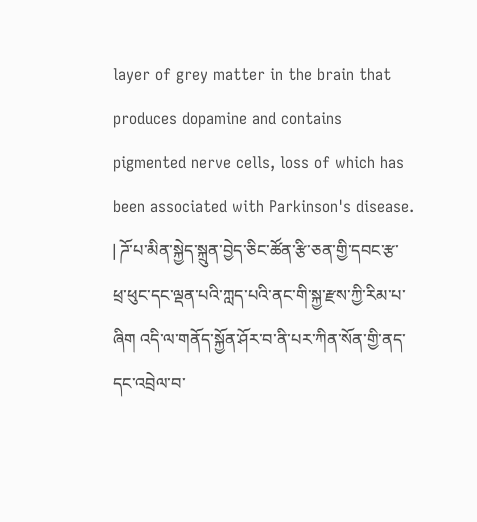layer of grey matter in the brain that produces dopamine and contains pigmented nerve cells, loss of which has been associated with Parkinson's disease. | ཌོ་པ་མིན་སྐྱེད་སྐྲུན་བྱེད་ཅིང་ཚོན་རྩི་ཅན་གྱི་དབང་རྩ་ཕྲ་ཕུང་དང་ལྡན་པའི་ཀླད་པའི་ནང་གི་སྐྱ་རྫས་ཀྱི་རིམ་པ་ཞིག འདི་ལ་གནོད་སྐྱོན་ཤོར་བ་ནི་པར་ཀིན་སོན་གྱི་ནད་དང་འབྲེལ་བ་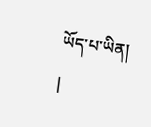ཡོད་པ་ཡིན། |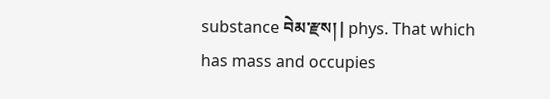substance བེམ་རྫས། | phys. That which has mass and occupies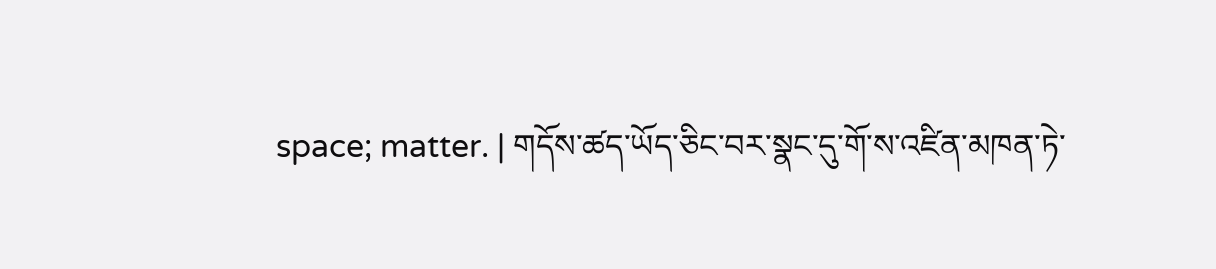space; matter. | གདོས་ཚད་ཡོད་ཅིང་བར་སྣང་དུ་གོ་ས་འཛིན་མཁན་ཏེ་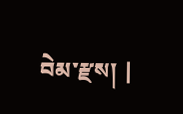བེམ་རྫས། |